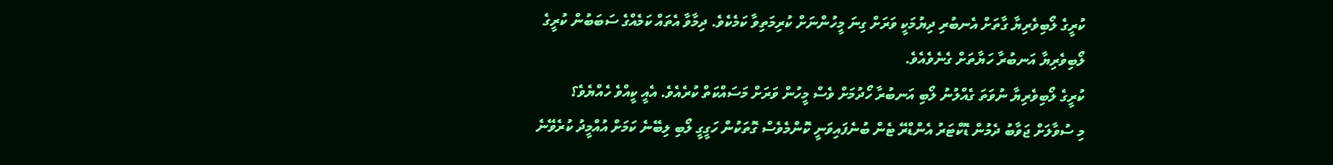ކުރީގެ ލޯބިވެރިޔާ ގާތަށް އެނބުރި ދިޔުމަކީ ވަރަށް ގިނަ މީހުންނަށް ކުރިމަތިވާ ކަމެކެވެ. ދިމާވާ އެތައް ކަމެއްގެ ސަބަބުން ކުރީގެ ލޯބިވެރިޔާ އަނބުރާ ހަޔާތަށް ގެނެވެއެވެ.
ކުރީގެ ލޯބިވެރިޔާ ނުވަތަ ގެއްލުނު ލޯބި އަނބުރާ ހޯދުމަށް ވެސް މީހުން ވަރަށް މަސައްކަތް ކުރެއެވެ. އެއީ ކީއްވެ ހެއްޔެވެ؟
މި ސުވާލަށް ޖަވާބު ދެމުން ޑޮކްޓަރު އެންޑްރޭ ޓެން ބުނެފައިވަނީ ކޮންމެވެސް ގޮތަކުން ހަގީގީ ލޯބި ލިބޭނެ ކަމަށް އުއްމީދު ކުރެވޭނެ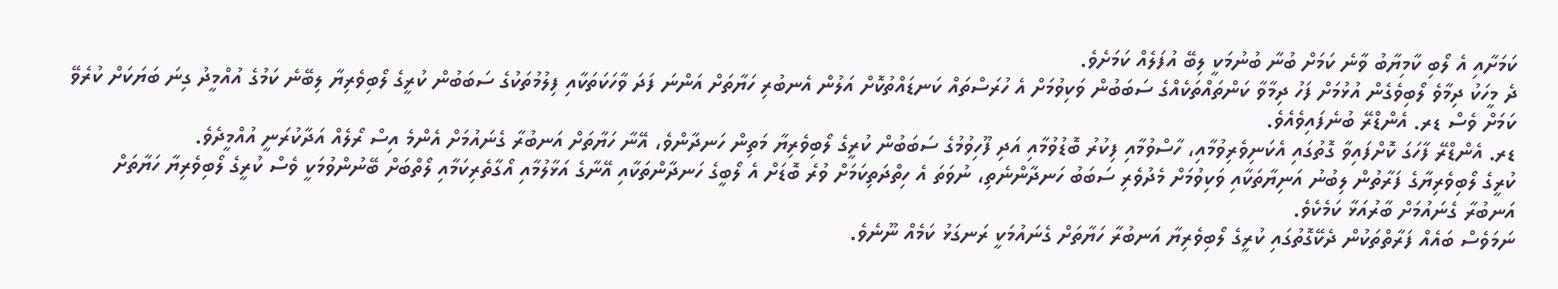ކަމަށާއި އެ ލޯބި ކާމިޔާބު ވާނެ ކަމަށް ބުނާ ބުނުމަކީ ލިބޭ އުފަލެއް ކަމަށެވެ.
ދެ މީހަކު ދިމާވެ ލޯބިވެގެން އުޅުމަށް ފަހު ދިމާވާ ކަންތައްތަކެއްގެ ސަބަބުން ވަކިވުމަށް އެ ހުރަސްތައް ކަނޑައްތުކޮށް އަލުން އެނބުރި ހަޔާތަށް އަންނަ ފަދަ ވާހަކަތަކާއި ފިލުމުތަކުގެ ސަބަބުން ކުރީގެ ލޯބިވެރިޔާ ލިބޭނެ ކަމުގެ އުއްމީދު ގިނަ ބަޔަކަށް ކުރެވޭ ކަމަށް ވެސް ޑރ. އެންޑްރޭ ބުނެފައިވެއެވެ.
ޑރ. އެންޑްރޭ ފާހަގަ ކޮށްފައިވާ ގޮތުގައި އެކަނިވެރިވުމާއި، ހާސްވުމާއި ފިކުރު ބޮޑުވުމާއި އަދި ފޫހިވުމުގެ ސަބަބުން ކުރީގެ ލޯބިވެރިޔާ މަތިން ހަނދާންވެ، އޭނާ ހަޔާތަށް އަނބުރާ ގެނައުމަށް އެންމެ އިސް ރޯލެއް އަދާކުރަނީ އުއްމީދެވެ.
ކުރީގެ ލޯބިވެރިޔާގެ ފަރާތުން ލިބުނު އަނިޔާތަކާއި ވަކިވުމަށް މެދުވެރި ސަބަބު ހަނދާންނެތި، ނުވަތަ އެ ހިތްދަތިކަމަށް ވުރެ ބޮޑަށް އެ ލޯބީގެ ހަނދާންތަކާއި އޭނާގެ އަޅާލުމާއި އޯގާތެރިކަމާއި ލޯތްބަށް ބޭނުންވުމަކީ ވެސް ކުރީގެ ލޯބިވެރިޔާ ހަޔާތަށް އަނބުރާ ގެނައުމަށް ބާރުއަޅާ ކަމެކެވެ.
ނަމަވެސް ބައެއް ފަރާތްތަކުން ދެކޭގޮތުގައި ކުރީގެ ލޯބިވެރިޔާ އަނބުރާ ހަޔާތަށް ގެނައުމަކީ ރަނގަޅު ކަމެއް ނޫނެވެ.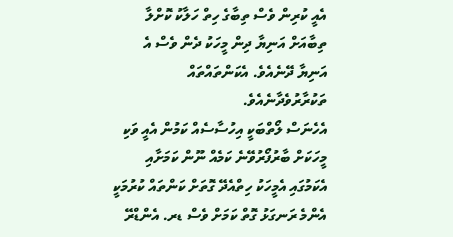އެއީ ކުރިން ވެސް ތިބާގެ ހިތް ހަލާކު ކޮށްލާ ތިބާއަށް އަނިޔާ ދިން މީހަކު ދެން ވެސް އެ އަނިޔާ ދޭނެއެވެ. އެކަންތައްތައް ތަކުރާރުވެދާނެއެވެ.
އެހެނަސް ލޯތްބަކީ އިހުސާސެއް ކަމުން އެއީ ވަކި މީހަކަށް ބާރުފޯރުވޭނެ ކަމެއް ނޫން ކަމަށާއި އެކަމުގައި އެމީހަކު ހިތްއެދޭ ގޮތަށް ކަންތައް ކުރުމަކީ އެންމެ ރަނގަޅު ގޮތް ކަމަށް ވެސް ޑރ. އެންޑްރޭ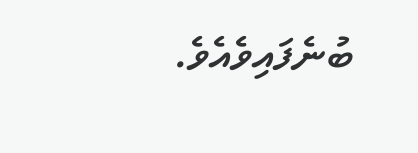ބުނެފައިވެއެވެ.